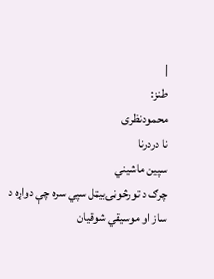|
طنز:
محمودنظری
نا دردرنا
سپين ماشيني
چرګ د تورڅوڼۍبیټل سپي سره چې دواړه د ساز او موسيقي شوقيان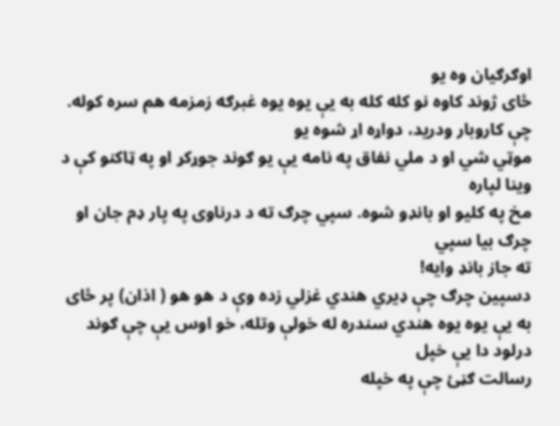اوګرګیان وه يو
ځای ژوند کاوه نو کله کله به يې يوه يوه غبرګه زمزمه هم سره کوله.
چې کاروبار ودريد، دواړه اړ شوه يو
موټي شي او د ملي نفاق په نامه يې یو ګوند جوړکړ او په ټاکنو کې د وينا لپاره
مخ په کليو او بانډو شوه. سپي چرګ ته د درناوی په پار ډم جان او چرګ بيا سپي
ته جاز بانډ وايه!
دسپين چرګ چې ډيري هندي غزلي زده وې د هو هو ( اذان) پر ځای
به يې يوه یوه هندي سندره له خولې وتله، خو اوس يې چې ګوند درلود دا يې خپل
رسالت ګڼئ چې په خپله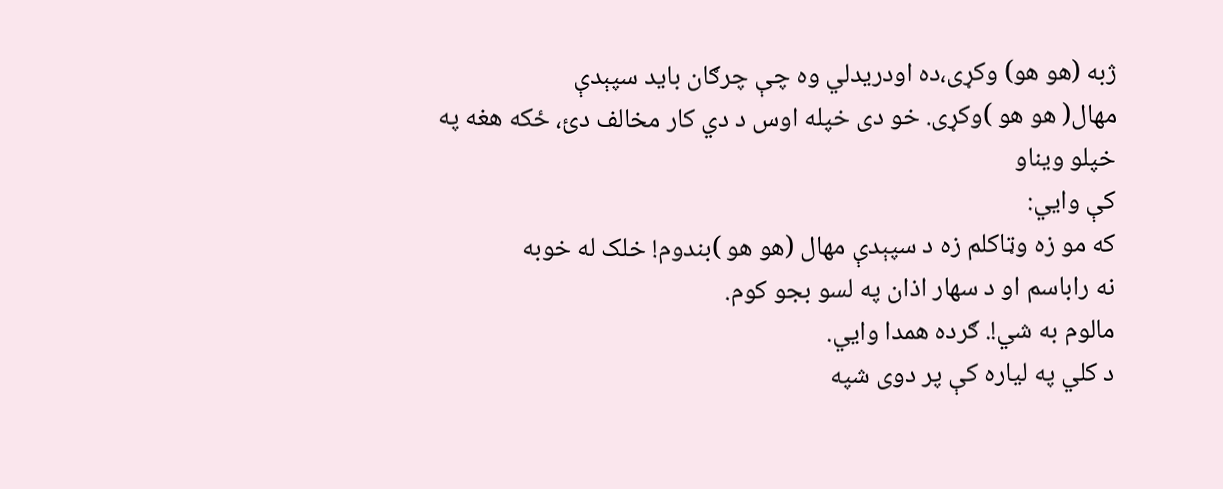ژبه (هو هو) وکړی،ده اودريدلي وه چې چرګان بايد سپېدې
مهال( هو هو )وکړی. خو دی خپله اوس د دي کار مخالف دئ، ځکه هغه په خپلو ويناو
کې وايي:
که مو زه وټاکلم زه د سپېدې مهال (هو هو )بندوم! خلک له خوبه
نه راباسم او د سهار اذان په لسو بجو کوم.
مالوم به شي!. ګرده همدا وايي.
د کلي په لياره کې پر دوی شپه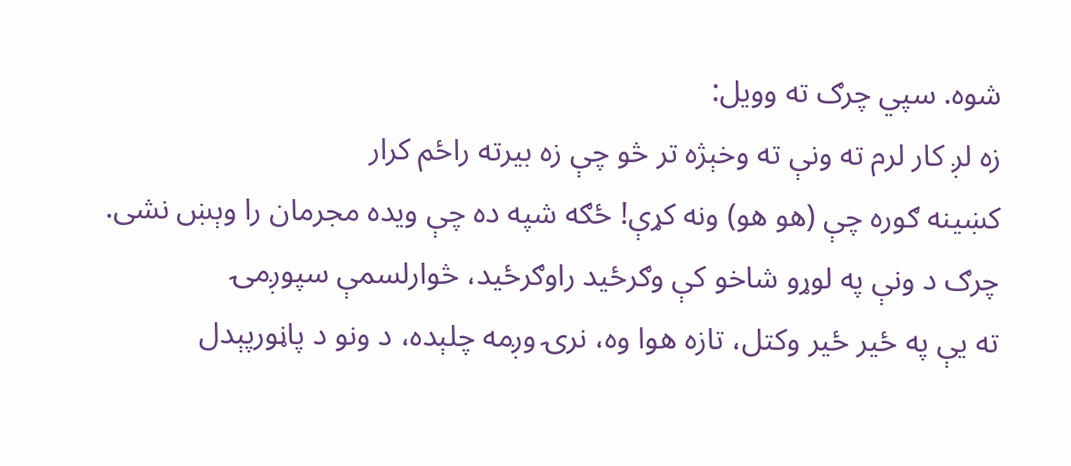شوه. سپي چرګ ته وويل:
زه لږ کار لرم ته ونې ته وخېژه تر څو چې زه بیرته راځم کرار
کښينه ګوره چې (هو هو) ونه کړې! ځګه شپه ده چې ويده مجرمان را وېښ نشی.
چرګ د ونې په لوړو شاخو کې وګرځيد راوګرځيد، څوارلسمې سپوږمۍ
ته يې په ځير ځير وکتل، تازه هوا وه، نرۍ وږمه چلېده، د ونو د پاڼورپېدل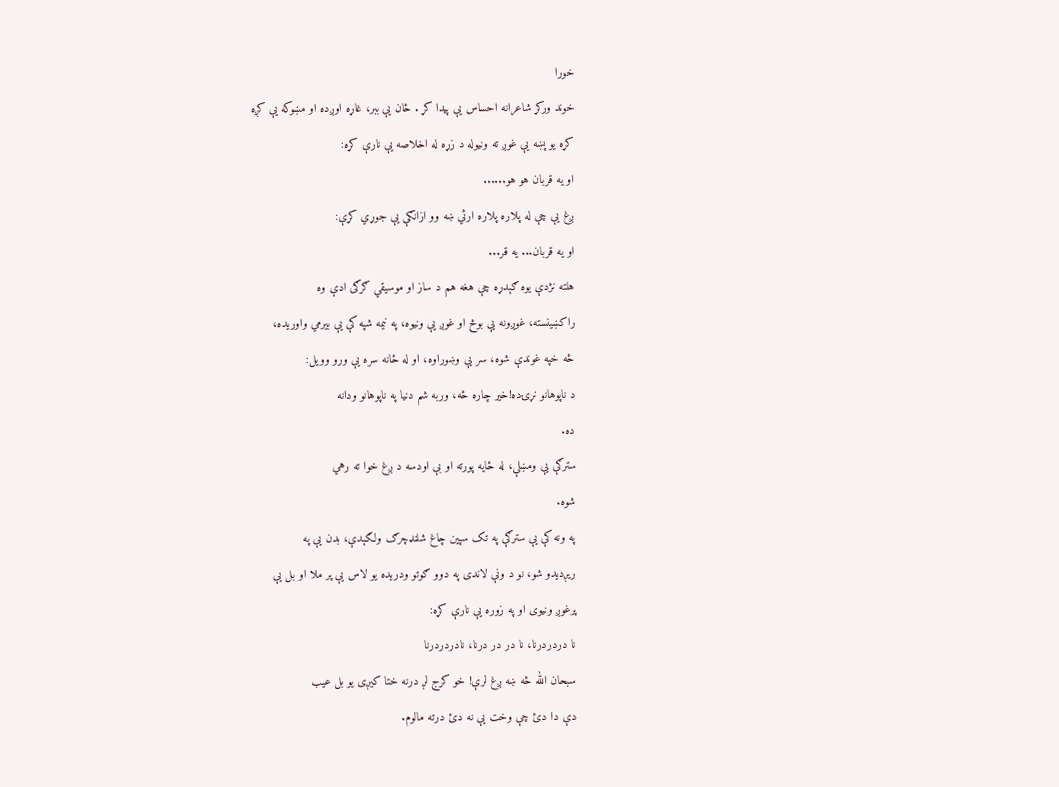خورا
خوند ورکړ شاعرانه احساس يې پيدا کړ . ځان يې ببر، غاړه اوږده او مښوکه يې کږه
کړه يو پښه يې غوږ ته ونيوله د زړه له اخلاصه يې نارې کړه:
او يه قربان هو هو......
ږغ يې چې له پلاره پلاره ارثي ښه وو ازانګې يې جوړي کړې:
او يه قربان... يه قر...
هلته نژدې يوه ګېدړه چې هغه هم د ساز او موسيقي ګرګی ادې وه
راکښينسته، غوږونه يې بوڅ او غوږ يې ونيوه، په نيمه شپه کې يې بيرمي واوريده،
څه خپه غوندې شوه، سر يې وښوراوه، او له ځانه سره يې ورو وويل:
د ناپوهانو نړۍده!خير چاره څه، وربه شم دنیا په ناپوهانو ودانه
ده.
سترګې يې ومښلې، له ځايه پورته او بې اودسه د ږغ خوا ته رهي
شوه.
په ونه کې يې سترګې په تک سپين چاغ شلنډچرګ ولګېدې، بدن يې په
ريږديدو شو، نو د ونې لاندی په دوو ګوتو ودريده يو لاس يې پر ملا او بل يې
پرغوږ ونيوی او په زوره يې نارې کړه:
نا دردردرنا، نا در در درنا، نادردردرنا
سبحان الله څه ښه ږغ لرې! خو کرج لږ درنه ختا کيږی يو بل عيب
دې دا دئ چې وخت يې نه دئ درته مالوم.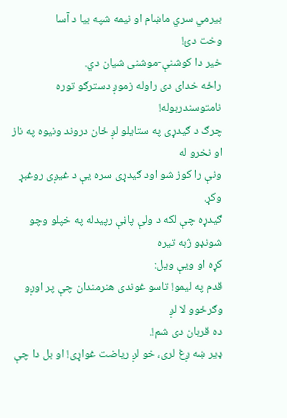بيرمي سري ماښام او نيمه شپه بيا د آسا
وخت دئ!
خير دا کوشنې-موشنی شيان دي.
راځه خدای دی راوله زموږ دسترګو توره نامتوسندربوله!
چرګ د ګیدړی په ستایلو لږ ځان دروند ونیوه په ناز او نخرو له
ونې را کوز شو اود ګیدړی سره يې د غیږی روغبړ وکړ.
ګيدړه چې لکه د ولې پاڼې رپیدله په خپلو وچو شونډو ژبه تيره
کړه او ويې ويل:
قدم په ليمو! تاسو غوندی هنرمندان چې پر اوږو وګرځوو لا لږ
ده قربان دی شم!.
ډير ښه ږغ لری، خو لږ رياضت غواړی! او بل دا چې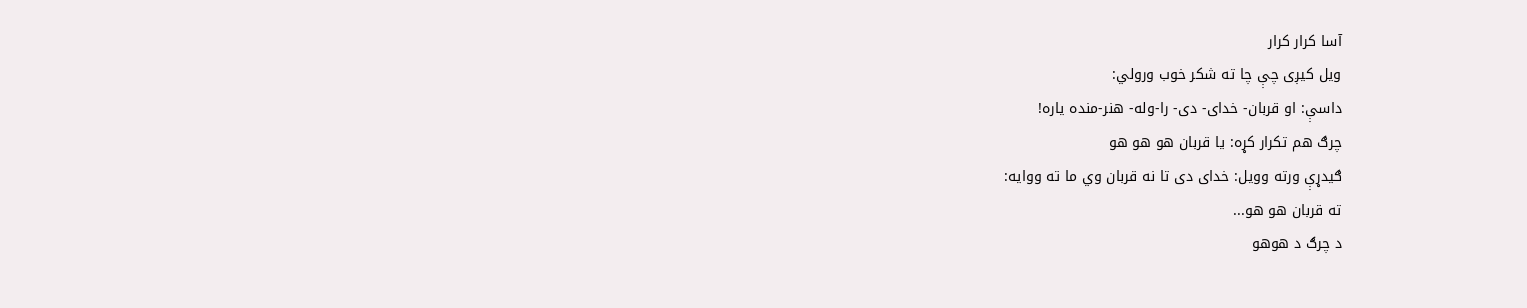آسا کرار کرار
ويل کيږی چې چا ته شکر خوب ورولي:
داسې: او قربان- خدای- دی- را-وله- هنر-منده ياره!
چرګ هم تکرار کړه: يا قربان هو هو هو
ګيدړې ورته وويل: خدای دی تا نه قربان وي ما ته ووايه:
ته قربان هو هو...
د چرګ د هوهو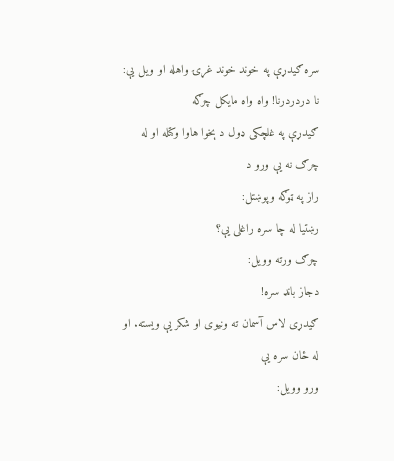سره ګيدړې په خوند خوند غړۍ واهله او ويل يې:
نا دردردرنا! واه واه مايکل چرګه
ګيدړې په غلچکی ډول د ېخوا هاوا وکتله او له چرګ نه يې ورو د
راز په ټوګه وپوښتل:
رښتيا له چا سره راغلی يې؟
چرګ ورته وويل:
دجاز بانډ سره!
ګيدړی لاس آسمان ته ونيوی او شکر يې ویسته. او له ځان سره يې
ورو وويل: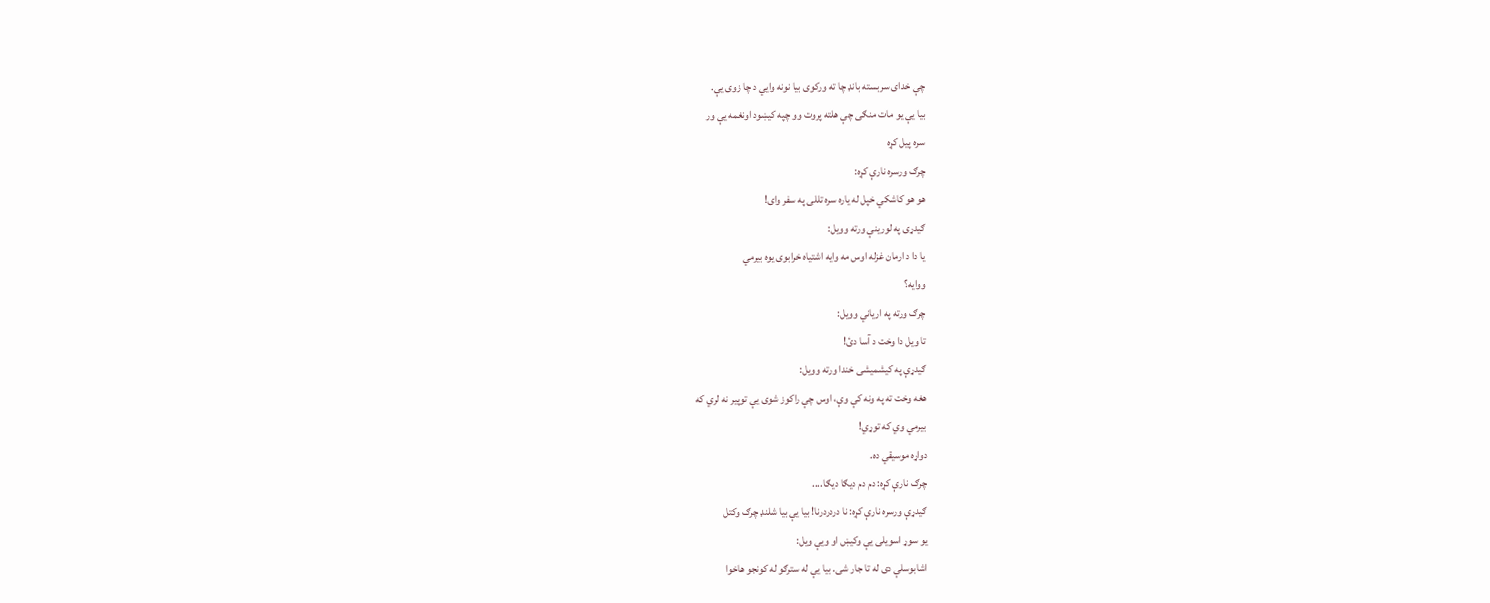چې خدای سربسته بانډ چا ته ورکوی بيا نونه وايي د چا زوی يې.
بيا يې يو مات منګی چې هلته پروت وو چپه کيښود اونغمه يې ور
سره پيل کړه
چرګ ورسره نارې کړه:
هو هو کاشکي خپل له ياره سره تللی په سفر وای!
ګيدړی په لورينې ورته وويل:
يا دا د ارمان غزله اوس مه وايه اشتياه خرابوی يوه بيرمي
ووايه؟
چرګ ورته په اریاني وويل:
تا ويل دا وخت د آسا دئ!
ګيدړې په کيشميشی خندا ورته وويل:
هغه وخت ته په ونه کې وې، اوس چې راکوز شوی يې توپير نه لري که
بيرمي وي که توړي!
دواړه موسیقي ده.
چرګ نارې کړه: دم دم ديګا ديګا....
ګيدړې ورسره نارې کړه: نا دردردرنا! بیا یې بیا شلنډ چرګ وکتل
يو سوړ اسويلی يې وکيښ او ويې ويل:
اشابوسلې دی له تا جار شی. بيا يې له سترګو له کونجو هاخوا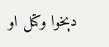دېخوا وکتل او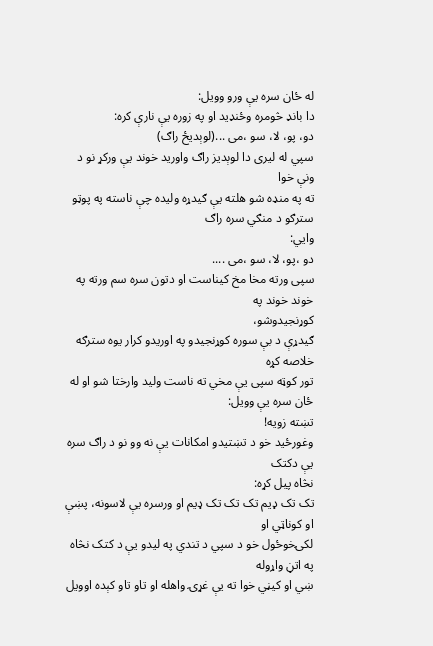له ځان سره يې ورو وويل:
دا بانډ څومره وځنډيد او په زوره يې نارې کره:
دو، پو، لا، سو ،می ...(لوېديځ راګ)
سپي له ليری دا لوېديز راګ واوريد خوند يې ورکړ نو د ونې خوا
ته په منډه شو هلته يې ګيدړه وليده چې ناسته په پوټو سترګو د منګي سره راګ
وايي:
دو ،پو، لا، سو ،می ....
سپی ورته مخا مخ کيناست او دتون سره سم ورته په خوند خوند په
کوړنجيدوشو،
ګيدړې د بې سوره کوړنجيدو په اوريدو کرار يوه سترګه خلاصه کړه
تور کوټه سپی يې مخي ته ناست وليد وارختا شو او له ځان سره يې وويل:
تښته زويه!
وغورځيد خو د تښتيدو امکانات يې نه وو نو د راګ سره یې دکتک
نڅاه پيل کړه:
تک تک ډيم تک تک تک ډيم او ورسره يې لاسونه، پښې او کوناټي او
لکۍخوځول خو د سپي د تندي په ليدو يې د کتک نڅاه په اتڼ واړوله
ښي او کيڼي خوا ته يې غړۍ واهله او تاو تاو کېده اوويل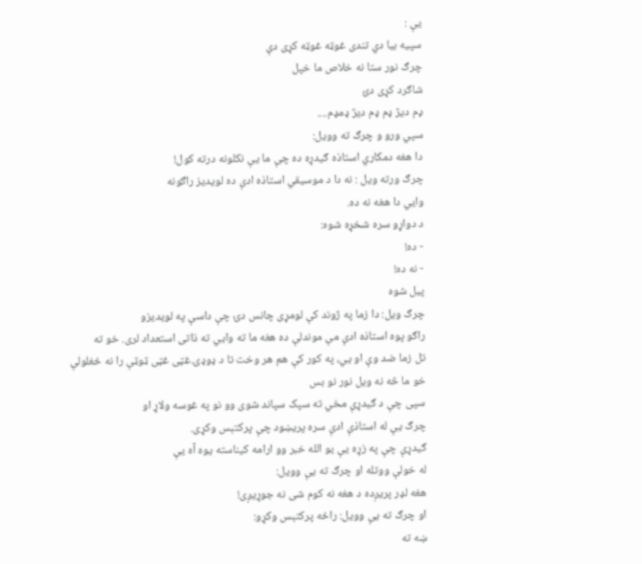يې :
سپیه بيا دي تندی غوټه غوټه کړی دې
چرګ نور ستا نه خلاص ما خپل
شاګرد کړی دئ
ډم ديژ ډم ډم ديژ ډمډم....
سپي ورو و چرګ ته وويل:
دا هغه دمکاري استاذه ګيدړه ده چې ما يې نکلونه درته کول!
چرګ ورته ويل : نه دا د موسيقي استاذه ادې ده لويديز راګونه
وايي دا هغه نه ده.
د دواړو سره شخړه شوه:
- ده!
- نه ده!
پيل شوه
چرګ ويل: دا زما په ژوند کې لومړی چانس دئ چې داسې په لويديزو
راګو پوه استاذه ادې مې موندلې ده هغه ما ته وایي ته ذاتی استعداد لری. خو ته
تل زما ضد وې او يي، په کور کې هم هر وخت تا د ډوډۍ غټی غټی ټوټې را نه ځغلولې
خو ما څه نه ويل نور نو بس
سپی چې د ګيدړې مخي ته سپک سپاند شوی وو نو په غوسه ولاړ او
چرګ يې له استاذې ادې سره پريښود چې پرکتېس وکړی.
ګيدړې چې په زړه يې يو الله خبر وو ارامه کيناسته یوه آه يې
له خولې ووتله او چرګ ته يې وويل:
هغه لډر پريږده د هغه نه کوم شی نه جوړيږی!
او چرګ ته يې وويل: راځه پرکتېس وکړو:
ښه ته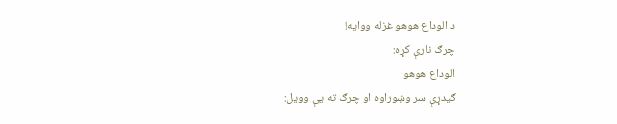د الوداع هوهو غزله ووايه!
چرګ نارې کړه:
الوداع هوهو
ګيدړې سر وښوراوه او چرګ ته يې وويل: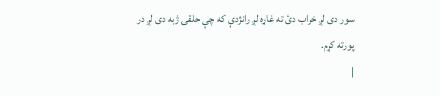سور دی لږ خراب دئ ته غاړه لږ رانژدې که چې حلقۍ ژبه دی لږ در
پورته کړم.
|